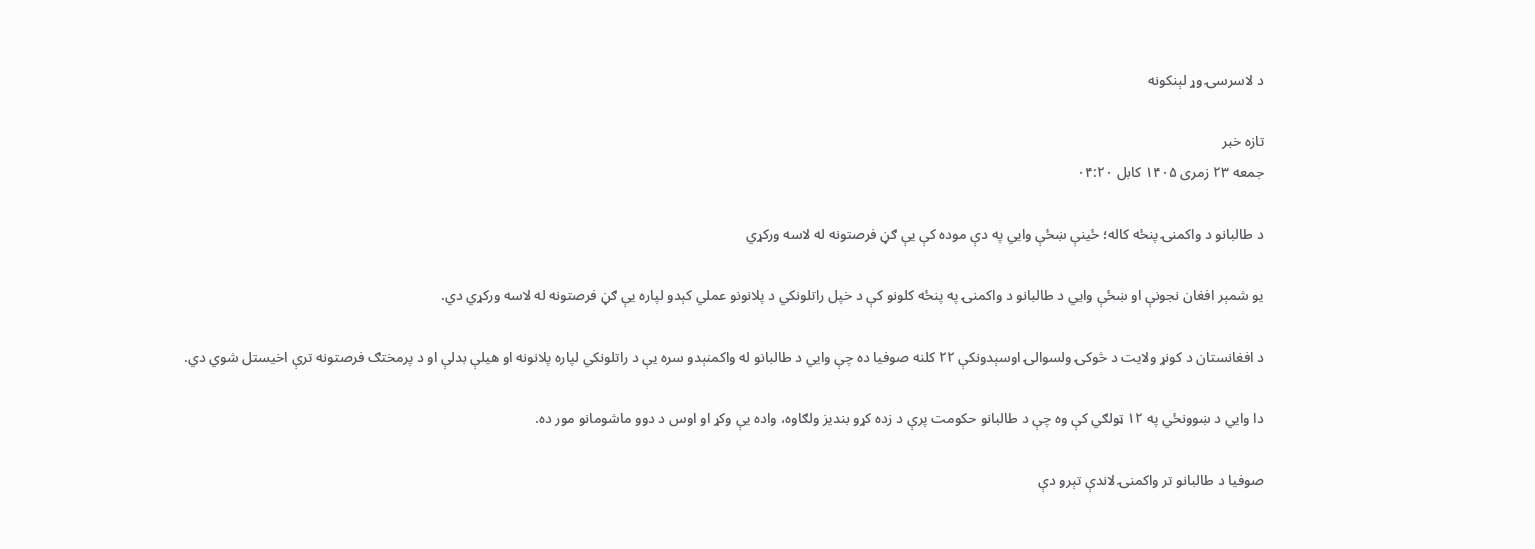د لاسرسۍ وړ لېنکونه

تازه خبر
جمعه ۲۳ زمری ۱۴۰۵ کابل ۰۴:۲۰

د طالبانو د واکمنۍ پنځه کاله؛ ځینې ښځې وايي په دې موده کې یې ګڼ فرصتونه له لاسه ورکړي

یو شمېر افغان نجونې او ښځې وایي د طالبانو د واکمنۍ په پنځه کلونو کې د خپل راتلونکي د پلانونو عملي کېدو لپاره یې ګڼ فرصتونه له لاسه ورکړي دي.

د افغانستان د کونړ ولایت د څوکۍ ولسوالۍ اوسېدونکې ۲۲ کلنه صوفیا ده چې وایي د طالبانو له واکمنېدو سره یې د راتلونکي لپاره پلانونه او هیلې بدلې او د پرمختګ فرصتونه ترې اخیستل شوي دي.

دا وایي د ښوونځي په ۱۲ ټولګي کې وه چې د طالبانو حکومت پرې د زده کړو بندیز ولګاوه، واده یې وکړ او اوس د دوو ماشومانو مور ده.

صوفیا د طالبانو تر واکمنۍ لاندې تېرو دې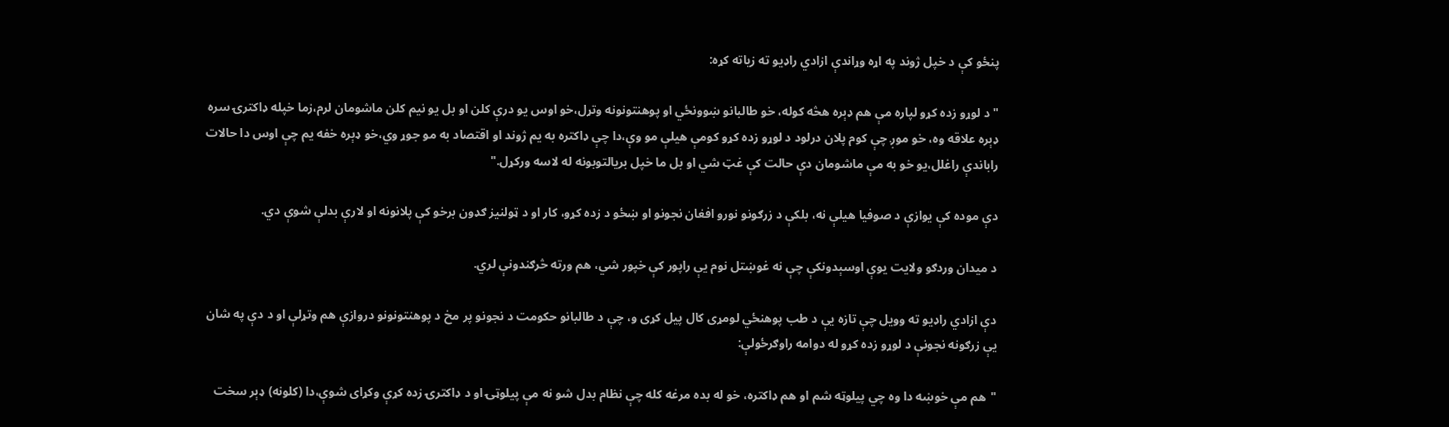پنځو کې د خپل ژوند په اړه وړاندې ازادي راډیو ته زیاته کړه:

"د لوړو زده کړو لپاره مې هم ډېره هڅه کوله، خو طالبانو ښوونځي او پوهنتونونه وتړل،خو اوس یو درې کلن او بل یو نیم کلن ماشومان لرم،زما خپله ډاکترۍ سره ډېره علاقه وه، خو موږ چې کوم پلان درلود د لوړو زده کړو کومې هیلې مو وې،دا چې ډاکتره به یم ژوند او اقتصاد به مو جوړ وي،خو ډېره خفه یم چې اوس دا حالات راباندې راغلل،یو خو به مې ماشومان دې حالت کې غټ شي او بل ما خپل بریالتوبونه له لاسه ورکړل."

دې موده کې یوازې د صوفیا هیلې نه، بلکې د زرګونو نورو افغان نجونو او ښځو د زده کړو، کار او د ټولنیز ګډون برخو کې پلانونه او لارې بدلې شوې دي.

د میدان وردګو ولایت یوې اوسېدونکې چې نه غوښتل نوم یې راپور کې خپور شي، هم ورته څرګندونې لري.

دې ازادي راډیو ته وویل چې تازه یې د طب پوهنځي لومړی کال پیل کړی و، چې د طالبانو حکومت د نجونو پر مخ د پوهنتونونو دروازې هم وتړلې او د دې په شان یې زرګونه نجونې د لوړو زده کړو له دوامه راوګرځولې:

"هم مې خوښه دا وه چي پیلوټه شم او هم ډاکتره، خو له بده مرغه کله چې نظام بدل شو نه مې پیلوټۍ او د ډاکترۍ زده کړې وکړای شوې،دا (کلونه) ډېر سخت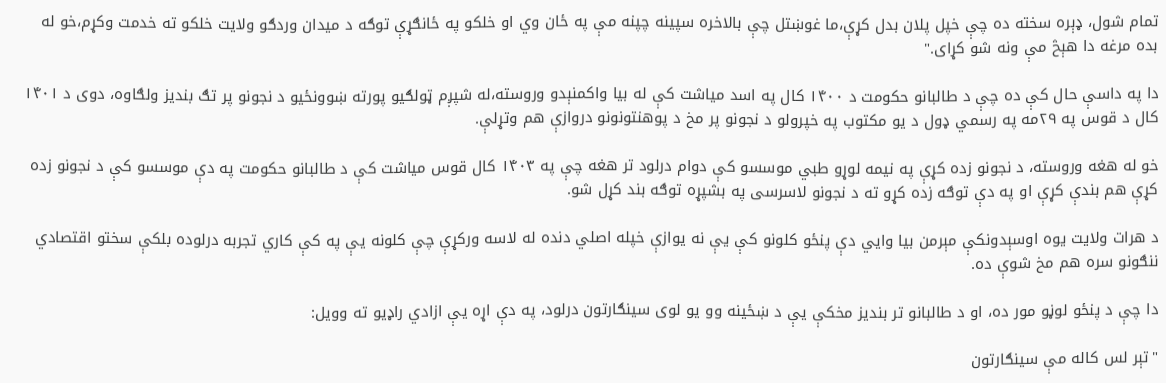تمام شول، ډېره سخته ده چې خپل پلان بدل کړې،ما غوښتل چې بالاخره سپینه چپنه مې په ځان وي او خلکو په ځانګړې توګه د میدان وردګو ولایت خلکو ته خدمت وکړم،خو له بده مرغه دا هېڅ مې ونه شو کړای."

دا په داسې حال کې ده چې د طالبانو حکومت د ۱۴۰۰ کال په اسد میاشت کې له بیا واکمنېدو وروسته،له شپږم ټولګيو پورته ښوونځیو د نجونو پر تګ بندیز ولګاوه، دوی د ۱۴۰۱ کال د قوس په ۲۹مه په رسمي ډول د یو مکتوب په خپرولو د نجونو پر مخ د پوهنتونونو دروازې هم وتړلې.

خو له هغه وروسته، د نجونو زده کړې په نیمه لوړو طبي موسسو کې دوام درلود تر هغه چې په ۱۴۰۳ کال قوس میاشت کې د طالبانو حکومت په دې موسسو کې د نجونو زده کړې هم بندې کړې او په دې توګه زده کړو ته د نجونو لاسرسی په بشپړه توګه بند کړل شو.

د هرات ولایت یوه اوسېدونکې مېرمن بیا وایي دې پنځو کلونو کې یې نه یوازې خپله اصلي دنده له لاسه ورکړې چې کلونه یې په کې کاري تجربه درلوده بلکې سختو اقتصادي ننګونو سره هم مخ شوې ده.

دا چې د پنځو لوڼو مور ده، او د طالبانو تر بندیز مخکې یې د ښځینه وو یو لوی سینګارتون درلود، په دې اړه یې ازادي راډیو ته وویل:

"تېر لس کاله مې سینګارتون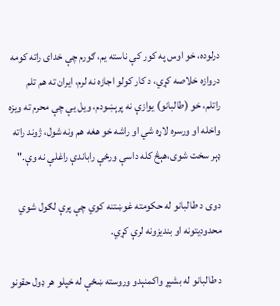درلوده، خو اوس په کور کې ناسته یم، ګورم چې خدای راته کومه دروازه خلاصه کړي، د کار کولو اجازه نه لرم، ایران ته هم تلم راتلم، خو (طالبانو) یوازې نه پرېښودم، ویل یې چې محرم ته ویزه واخله او ورسره لاړه شي او راشه خو هغه هم ونه شول، ژوند راته ډېر سخت شوی،هېڅ کله داسې ورځې راباندې راغلې نه وې."

دوی د طالبانو له حکومته غوښتنه کوي چې پرې لګول شوي محدودیتونه او بندیزونه لرې کړي.

د طالبانو له بشپړ واکمنېدو وروسته ښځې له خپلو هر ډول حقونو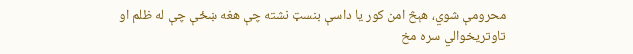محرومې شوي، هېڅ امن کور یا داسې بنسټ نشته چې هغه ښځې چې له ظلم او تاوتریخوالي سره مخ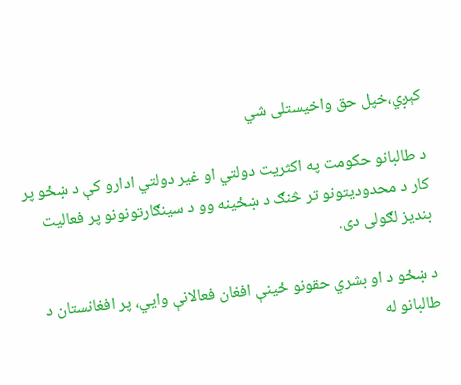کېږي،خپل حق واخیستلی شي

د طالبانو حکومت په اکثریت دولتي او غیر دولتي ادارو کې د ښځو پر کار د محدودیتونو تر څنګ د ښځینه وو د سینګارتونونو پر فعالیت بندیز لګولی دی.

د ښځو د او بشري حقونو ځینې افغان فعالانې وایي، پر افغانستان د طالبانو له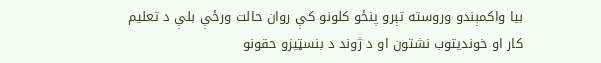بیا واکمېندو وروسته تېرو پنځو کلونو کې روان حالت ورځې بلې د تعلیم کار او خوندیتوب نشتون او د ژوند د بنسټیزو حقونو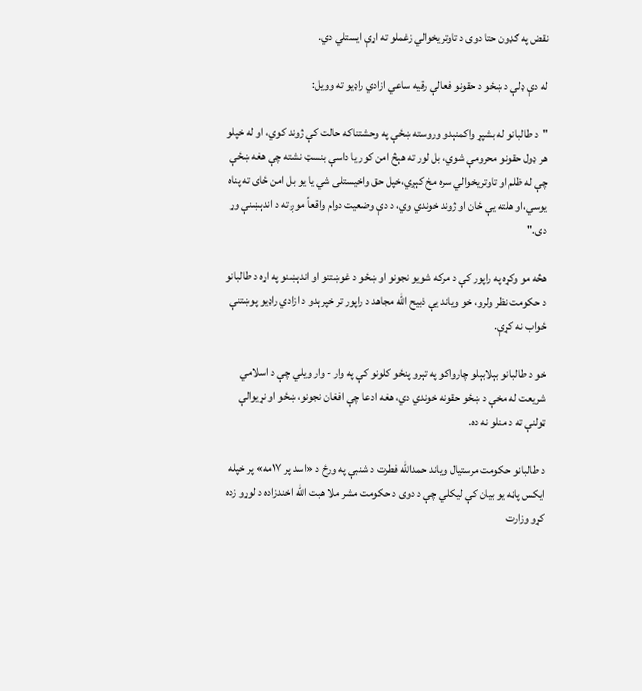نقض په ګډون حتا دوی د تاوتریخوالي زغملو ته اړې ایستلي دي.

له دې ډلې د ښځو د حقونو فعالې رقیه ساعي ازادي راډیو ته وویل:

"د طالبانو له بشپړ واکمنېدو وروسته ښځې په وحشتناکه حالت کې ژوند کوي، او له خپلو هر ډول حقونو محرومې شوي، بل لور ته هېڅ امن کور یا داسې بنسټ نشته چې هغه ښځې چې له ظلم او تاوتریخوالي سره مخ کېږي،خپل حق واخیستلی شي یا یو بل امن ځای ته پناه یوسي،او هلته یې ځان او ژوند خوندي وي، د دې وضعیت دوام واقعاً موږ ته د اندېښنې وړ دی."

هڅه مو وکړه په راپور کې د مرکه شویو نجونو او ښځو د غوښتنو او اندېښنو په اړه د طالبانو د حکومت نظر ولرو، خو ویاند یې ذبیح الله مجاهد د راپور تر خپرېدو د ازادي راډیو پوښتنې ځواب نه کړې.

خو د طالبانو بېلابېلو چارواکو په تېرو پنځو کلونو کې په وار - وار ویلي چې د اسلامي شریعت له مخې د ښځو حقونه خوندي دي، هغه ادعا چې افغان نجونو، ښځو او نړیوالې ټولنې ته د منلو نه ده.

د طالبانو حکومت مرستیال ویاند حمدالله فطرت د شنبې په ورځ د «اسد پر ۱۷مه» پر خپله ایکس پاڼه یو بیان کې لیکلي چې د دوی د حکومت مشر ملا هبت الله اخندزاده د لوړو زده کړو وزارت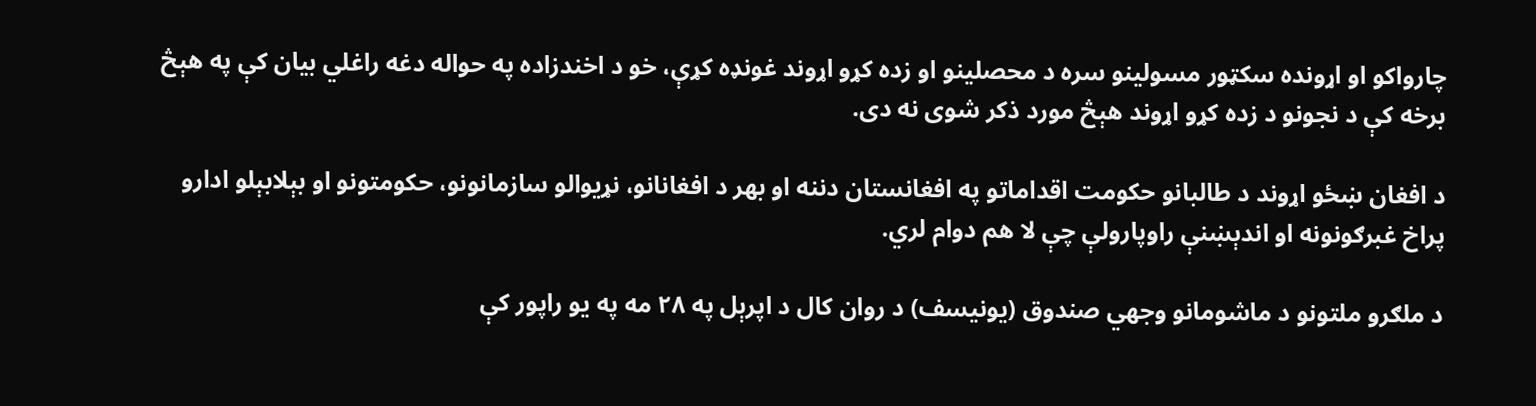چارواکو او اړونده سکټور مسولینو سره د محصلینو او زده کړو اړوند غونډه کړې، خو د اخندزاده په حواله دغه راغلي بیان کې په هېڅ برخه کې د نجونو د زده کړو اړوند هېڅ مورد ذکر شوی نه دی.

د افغان ښځو اړوند د طالبانو حکومت اقداماتو په افغانستان دننه او بهر د افغانانو، نړیوالو سازمانونو، حکومتونو او بېلابېلو ادارو پراخ غبرګونونه او اندېښنې راوپارولې چې لا هم دوام لري.

د ملګرو ملتونو د ماشومانو وجهي صندوق (یونیسف) د روان کال د اپرېل په ۲۸ مه په یو راپور کې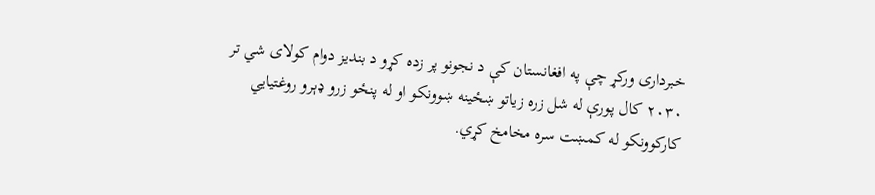خبرداری ورکړ چې په افغانستان کې د نجونو پر زده کړو د بندیز دوام کولای شي تر ۲۰۳۰ کال پورې له شل زره زیاتو ښځینه ښوونکو او له پنځو زرو ډېرو روغتیایي کارکوونکو له کمښت سره مخامخ کړي.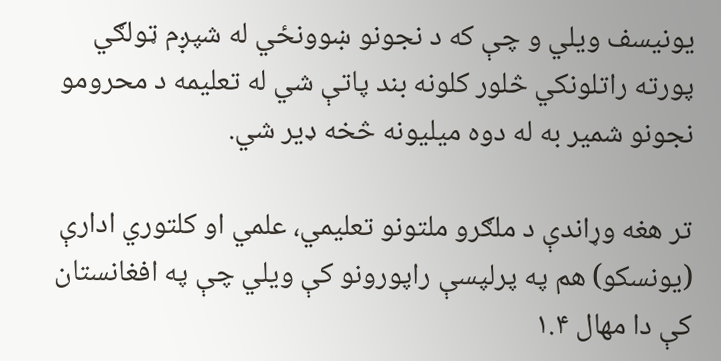یونیسف ویلي و چې که د نجونو ښوونځي له شپږم ټولګي پورته راتلونکي څلور کلونه بند پاتې شي له تعلیمه د محرومو نجونو شمیر به له دوه میلیونه څخه ډیر شي.

تر هغه وړاندې د ملګرو ملتونو تعلیمي، علمي او کلتوري ادارې (یونسکو) هم په پرلپسې راپورونو کې ویلي چې په افغانستان کې دا مهال ۱.۴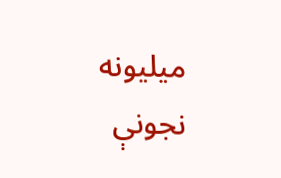میلیونه نجونې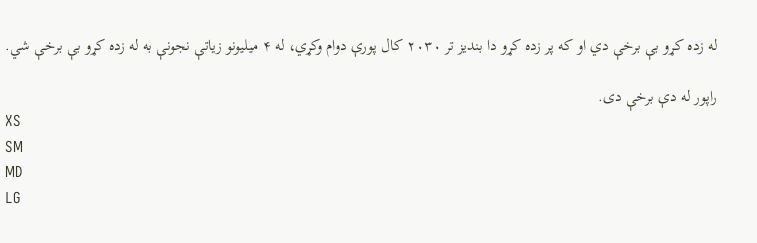له زده کړو بې برخې دي او که پر زده کړو دا بندیز تر ۲۰۳۰ کال پورې دوام وکړي، له ۴ میلیونو زیاتې نجونې به له زده کړو بې برخې شي.

راپور له دې برخې دی.
XS
SM
MD
LG